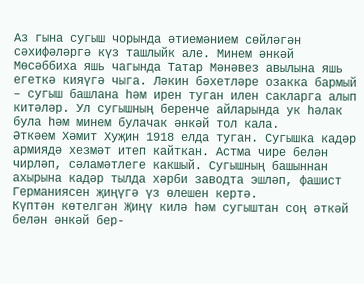Аз гына сугыш чорында әтиемәнием сөйләгән сәхифәләргә күз ташлыйк але. Минем әнкәй Мөсәббиха яшь чагында Татар Мәнәвез авылына яшь егеткә кияүгә чыга. Ләкин бәхетләре озакка бармый – сугыш башлана һәм ирен туган илен сакларга алып китәләр. Ул сугышның беренче айларында ук һәлак була һәм минем булачак әнкәй тол кала.
Әткәем Хәмит Хуҗин 1918 елда туган. Сугышка кадәр армиядә хезмәт итеп кайткан. Астма чире белән чирләп, сәламәтлеге какшый. Сугышның башыннан ахырына кадәр тылда хәрби заводта эшләп, фашист Германиясен җиңүгә үз өлешен кертә.
Күптән көтелгән Җиңү килә һәм сугыштан соң әткәй белән әнкәй бер-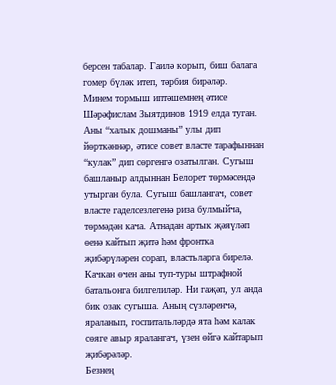берсен табалар. Гаилә корып, биш балага гомер бүләк итеп, тәрбия бирәләр.
Минем тормыш иптәшемнең әтисе Шәрәфислам Зыятдинов 1919 елда туган. Аны “халык дошманы” улы дип йөрткәннәр, әтисе совет власте тарафыннан “кулак” дип сөргенгә озатылган. Сугыш башланыр алдыннан Белорет төрмәсендә утырган була. Сугыш башлангач, совет власте гаделсезлегенә риза булмыйча, төрмәдән кача. Атнадан артык җәяүләп өенә кайтып җитә һәм фронтка җибәрүләрен сорап, властьларга бирелә. Качкан өчен аны туп-туры штрафной батальонга билгелиләр. Ни гаҗәп, ул анда бик озак сугыша. Аның сүзләренчә, яраланып, госпитальләрдә ята һәм калак сөяге авыр яралангач, үзен өйгә кайтарып җибәрәләр.
Безнең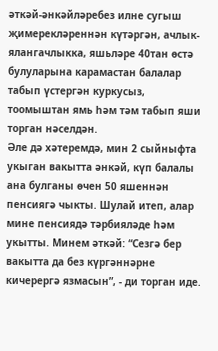әткәй-әнкәйләребез илне сугыш җимерекләреннән күтәргән, ачлык-ялангачлыкка, яшьләре 40тан өстә булуларына карамастан балалар табып үстергән куркусыз, тоомыштан ямь һәм тәм табып яши торган нәселдән.
Әле дә хәтеремдә, мин 2 сыйныфта укыган вакытта әнкәй, күп балалы ана булганы өчен 50 яшеннән пенсиягә чыкты. Шулай итеп, алар мине пенсиядә тәрбияләде һәм укытты. Минем әткәй: “Сезгә бер вакытта да без күргәннәрне кичерергә язмасын”, - ди торган иде.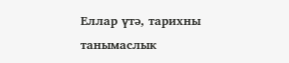Еллар үтә, тарихны танымаслык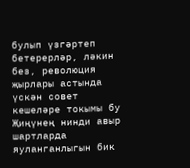булып үзгәртеп бетерерләр, ләкин без, революция җырлары астында үскән совет кешеләре токымы бу Җиңүнең нинди авыр шартларда яуланганлыгын бик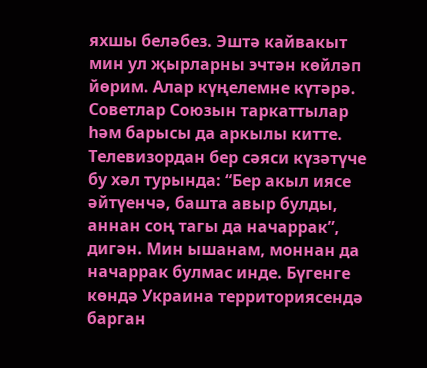яхшы беләбез. Эштә кайвакыт мин ул җырларны эчтән көйләп йөрим. Алар күңелемне күтәрә.
Советлар Союзын таркаттылар һәм барысы да аркылы китте. Телевизордан бер сәяси күзәтүче бу хәл турында: “Бер акыл иясе әйтүенчә, башта авыр булды, аннан соң тагы да начаррак”, дигән. Мин ышанам, моннан да начаррак булмас инде. Бүгенге көндә Украина территориясендә барган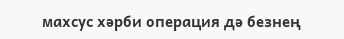махсус хәрби операция дә безнең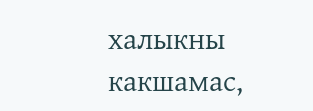халыкны какшамас,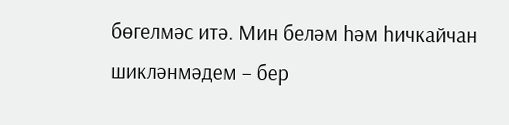бөгелмәс итә. Мин беләм һәм һичкайчан шикләнмәдем – бер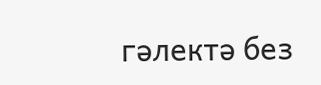гәлектә без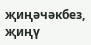җиңәчәкбез, җиңү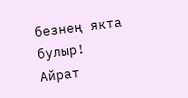безнең якта булыр!
Айрат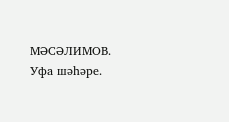МӘСӘЛИМОВ. Уфа шәһәре.